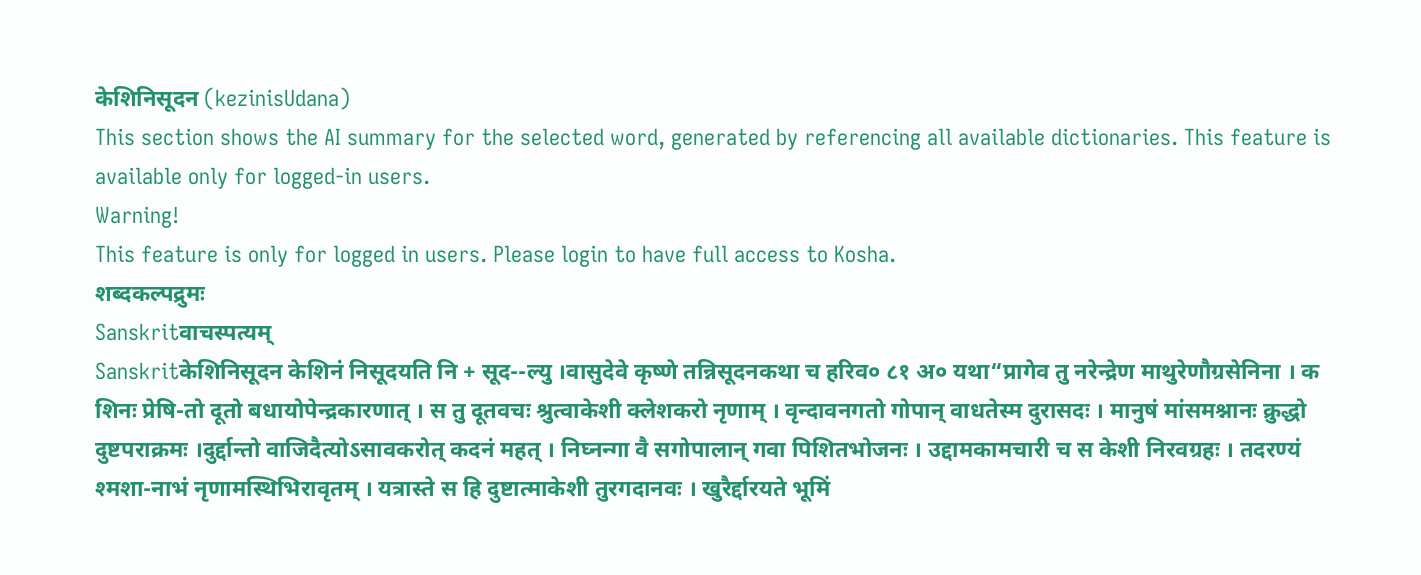केशिनिसूदन (kezinisUdana)
This section shows the AI summary for the selected word, generated by referencing all available dictionaries. This feature is available only for logged-in users.
Warning!
This feature is only for logged in users. Please login to have full access to Kosha.
शब्दकल्पद्रुमः
Sanskritवाचस्पत्यम्
Sanskritकेशिनिसूदन केशिनं निसूदयति नि + सूद--ल्यु ।वासुदेवे कृष्णे तन्निसूदनकथा च हरिव० ८१ अ० यथा“प्रागेव तु नरेन्द्रेण माथुरेणौग्रसेनिना । क शिनः प्रेषि-तो दूतो बधायोपेन्द्रकारणात् । स तु दूतवचः श्रुत्वाकेशी क्लेशकरो नृणाम् । वृन्दावनगतो गोपान् वाधतेस्म दुरासदः । मानुषं मांसमश्नानः क्रुद्धो दुष्टपराक्रमः ।दुर्द्दान्तो वाजिदैत्योऽसावकरोत् कदनं महत् । निघ्नन्गा वै सगोपालान् गवा पिशितभोजनः । उद्दामकामचारी च स केशी निरवग्रहः । तदरण्यं श्मशा-नाभं नृणामस्थिभिरावृतम् । यत्रास्ते स हि दुष्टात्माकेशी तुरगदानवः । खुरैर्द्दारयते भूमिं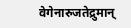वेगेनारुजतेद्रुमान्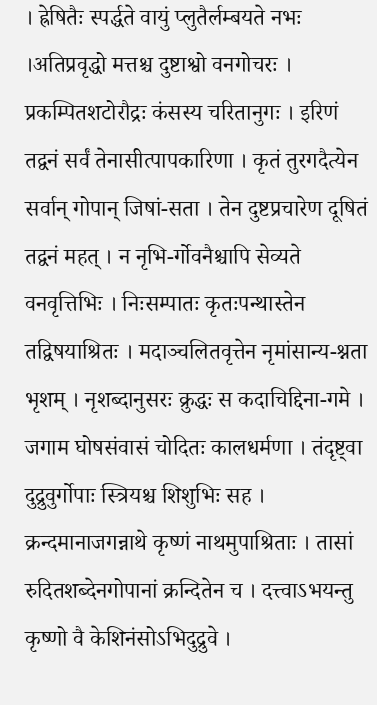। ह्रेषितैः स्पर्द्धते वायुं प्लुतैर्लम्बयते नभः ।अतिप्रवृद्धो मत्तश्च दुष्टाश्वो वनगोचरः । प्रकम्पितशटोरौद्रः कंसस्य चरितानुगः । इरिणं तद्वनं सर्वं तेनासीत्पापकारिणा । कृतं तुरगदैत्येन सर्वान् गोपान् जिषां-सता । तेन दुष्टप्रचारेण दूषितं तद्वनं महत् । न नृभि-र्गोवनैश्चापि सेव्यते वनवृत्तिभिः । निःसम्पातः कृतःपन्थास्तेन तद्विषयाश्रितः । मदाञ्चलितवृत्तेन नृमांसान्य-श्नता भृशम् । नृशब्दानुसरः क्रुद्धः स कदाचिद्दिना-गमे । जगाम घोषसंवासं चोदितः कालधर्मणा । तंदृष्ट्वा दुद्रुवुर्गोपाः स्त्रियश्च शिशुभिः सह । क्रन्दमानाजगन्नाथे कृष्णं नाथमुपाश्रिताः । तासां रुदितशब्देनगोपानां क्रन्दितेन च । दत्त्वाऽभयन्तु कृष्णो वै केशिनंसोऽभिदुद्रुवे ।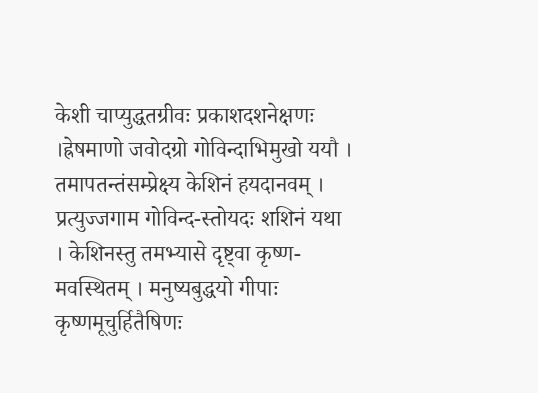केशी चाप्युद्धतग्रीवः प्रकाशदशनेक्षणः ।ह्रेषमाणो जवोदग्रो गोविन्दाभिमुखो ययौ । तमापतन्तंसम्प्रेक्ष्य केशिनं हयदानवम् । प्रत्युज्जगाम गोविन्द-स्तोयदः शशिनं यथा । केशिनस्तु तमभ्यासे दृष्ट्वा कृष्ण-मवस्थितम् । मनुष्यबुद्धयो गीपाः कृष्णमूचुर्हितैषिणः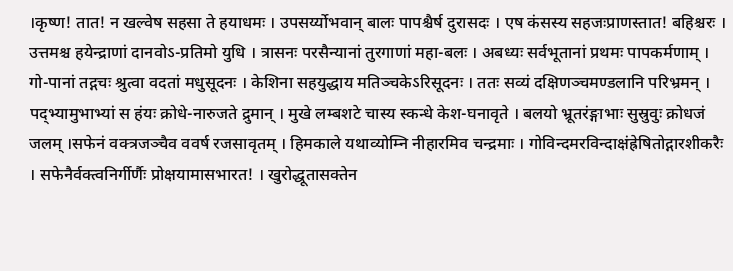।कृष्ण! तात! न खल्वेष सहसा ते हयाधमः । उपसर्य्योभवान् बालः पापश्चैर्ष दुरासदः । एष कंसस्य सहजःप्राणस्तात! बहिश्चरः । उत्तमश्च हयेन्द्राणां दानवोऽ-प्रतिमो युधि । त्रासनः परसैन्यानां तुरगाणां महा-बलः । अबध्यः सर्वभूतानां प्रथमः पापकर्मणाम् । गो-पानां तद्गचः श्रुत्वा वदतां मधुसूदनः । केशिना सहयुद्धाय मतिञ्चकेऽरिसूदनः । ततः सव्यं दक्षिणञ्चमण्डलानि परिभ्रमन् । पद्भ्यामुभाभ्यां स हंयः क्रोधे-नारुजते द्रुमान् । मुखे लम्बशटे चास्य स्कन्धे केश-घनावृते । बलयो भ्रूतरंङ्गाभाः सुस्रुवुः क्रोधजं जलम् ।सफेनं वक्त्रजञ्चैव ववर्ष रजसावृतम् । हिमकाले यथाव्योम्नि नीहारमिव चन्द्रमाः । गोविन्दमरविन्दाक्षंह्रेषितोद्गारशीकरैः । सफेनैर्वक्त्वनिर्गीर्णैः प्रोक्षयामासभारत! । खुरोद्धूतासक्तेन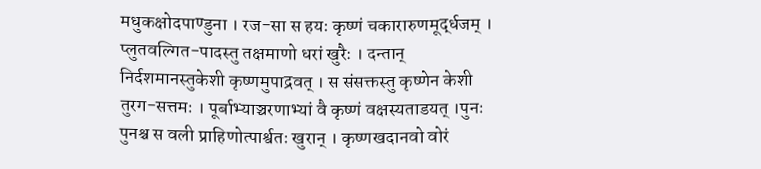मधुकक्षोदपाण्डुना । रज-सा स हयः कृष्णं चकारारुणमूर्द्धजम् । प्लुतवल्गित-पादस्तु तक्षमाणो धरां खुरैः । दन्तान् निर्दशमानस्तुकेशी कृष्णमुपाद्रवत् । स संसक्तस्तु कृष्णेन केशी तुरग-सत्तमः । पूर्बाभ्याञ्चरणाभ्यां वै कृष्णं वक्षस्यताडयत् ।पुनः पुनश्च स वली प्राहिणोत्पार्श्वतः खुरान् । कृष्णखदानवो वोरं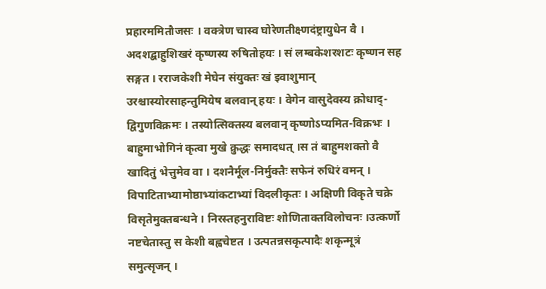प्रहारममितौजसः । वक्त्रेण चास्व घोरेणतीक्ष्णदंष्ट्रायुधेन वै । अदशद्बाहुशिखरं कृष्णस्य रुषितोहयः । सं लम्बकेशरशटः कृष्णन सह सङ्गत । रराजकेशी मेघेन संयुक्तः खं इवाशुमान् उरश्चास्योरसाहन्तुमियेष बलवान् हयः । वेगेन वासुदेवस्य क्रोधाद्-द्विगुणविक्रमः । तस्योत्सिक्तस्य बलवान् कृष्णोऽप्यमित-विक्रभः । बाहुमाभोगिनं कृत्वा मुखे क्रुद्धः समादधत् ।स तं बाहुमशक्तो वै खादितुं भेत्तुमेव वा । दशनैर्मूल-निर्मुक्तैः सफेनं रुधिरं वमन् । विपाटिताभ्यामोष्ठाभ्यांकटाभ्यां विदलीकृतः । अक्षिणी विकृते चक्रे विसृतेमुक्तबन्धने । निरस्तहनुराविष्टः शोणिताक्तविलोचनः ।उत्कर्णो नष्टचेतास्तु स केशी बह्वचेष्टत । उत्पतन्नसकृत्पादैः शकृन्मूत्रं समुत्सृजन् ।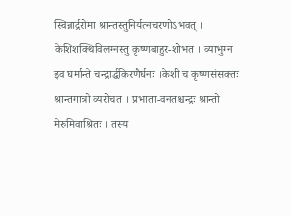स्विन्नार्द्ररोमा श्रान्तस्तुनिर्यत्नचरणोऽभवत् । केशिशक्थिविलग्नस्तु कृष्णबाहुर-शोभत । व्याभुग्न इव घर्मान्ते चन्द्रार्द्धकिरणैर्घनः ।केशी च कृष्णसंसक्तः श्रान्तगात्रो व्यरोचत । प्रभाता-वनतश्चन्द्रः श्रान्तो मेरुमिवाश्रितः । तस्य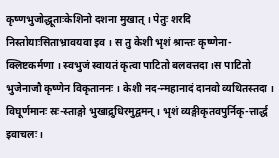कृष्णभुजोद्धूताःकेशिनो दशना मुखात् । पेतुः शरदि निस्तोयाःसिताभ्रावयवा इव । स तु केशी भृशं श्रान्तः कृष्णेना-क्लिष्टकर्मणा । स्वभुजं स्वायतं कृत्वा पाटितो बलवत्तदा ।स पाटितो भुजेनाजौ कृष्णेन विकृताननः । केशी नद-न्महानादं दानवो व्यथितस्तदा । विघूर्णमानः स्रः-स्ताङ्गो भुखाद्रुधिरमुद्वमन् । भृशं व्यङ्गीकृतवपुर्निकृ-त्तार्द्ध इवाचलः ।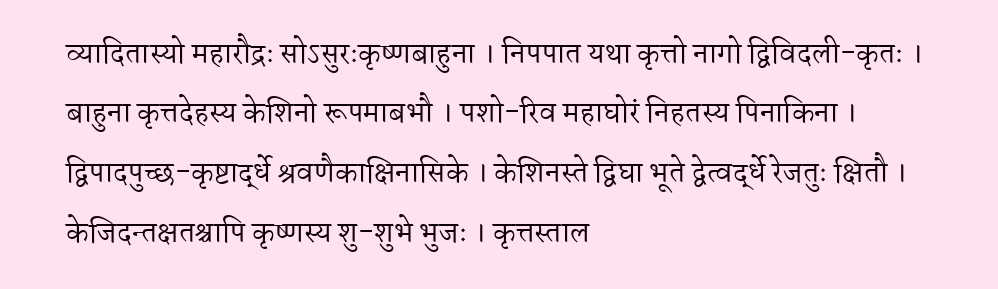व्यादितास्यो महारौद्रः सोऽसुरःकृष्णबाहुना । निपपात यथा कृत्तो नागो द्विविदली-कृतः । बाहुना कृत्तदेहस्य केशिनो रूपमाबभौ । पशो-रिव महाघोरं निहतस्य पिनाकिना । द्विपादपुच्छ-कृष्टार्द्धे श्रवणैकाक्षिनासिके । केशिनस्ते द्विघा भूते द्वेत्वर्द्धे रेजतुः क्षितौ । केजिदन्तक्षतश्चापि कृष्णस्य शु-शुभे भुजः । कृत्तस्ताल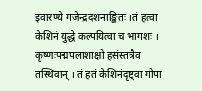इवारण्ये गजेन्द्रदशनाङ्कितः ।तं हत्वा केशिनं युद्धे कल्पयित्वा च भागशः । कृष्णःपद्मपलाशाक्षो हसंस्तत्रैव तस्थिवान् । तं हतं केशिनंदृष्ट्वा गोपा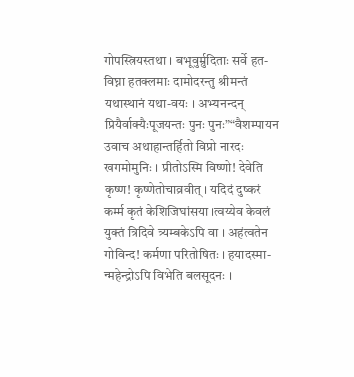गोपस्त्रियस्तथा । बभूवुर्म्रुदिताः सर्वे हत-विघ्ना हतक्लमाः दामोदरन्तु श्रीमन्तं यथास्थानं यथा-वयः । अभ्यनन्दन् प्रियैर्वाक्यैःपूजयन्तः पुनः पुनः”“वैशम्पायन उवाच अथाहान्तर्हितो विप्रो नारदः खगमोमुनिः । प्रीतोऽस्मि विष्णो! देवेति कृष्ण! कृष्णेतोचाव्रवीत् । यदिदं दुष्करं कर्म्म कृतं केशिजिघांसया ।त्वय्येव केवलं युक्तं त्रिदिवे त्र्यम्बकेऽपि वा । अहंत्वतेन गोविन्द! कर्मणा परितोषितः । हयादस्मा-न्महेन्द्रोऽपि विभेति बलसूदनः ।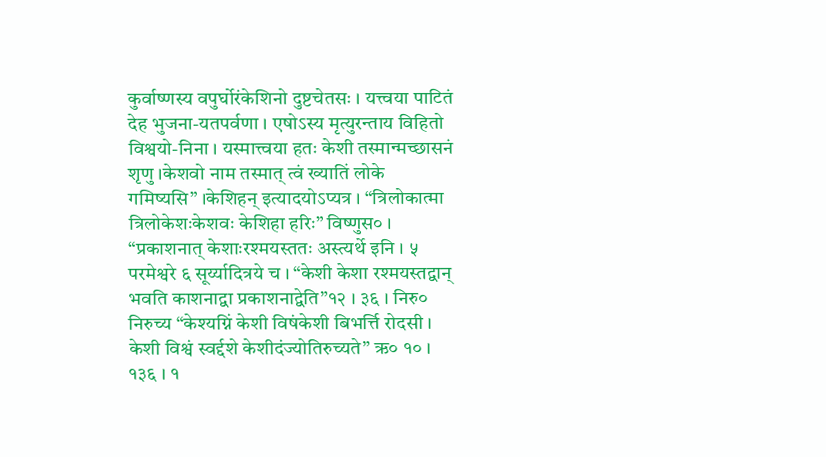कुर्वाष्णस्य वपुर्घोरंकेशिनो दुष्टचेतसः । यत्त्वया पाटितं देह भुजना-यतपर्वणा । एषोऽस्य मृत्युरन्ताय विहितो विश्वयो-निना । यस्मात्त्वया हतः केशी तस्मान्मच्छासनं शृणु ।केशवो नाम तस्मात् त्वं ख्यातिं लोके गमिष्यसि” ।केशिहन् इत्यादयोऽप्यत्र । “त्रिलोकात्मा त्रिलोकेशःकेशवः केशिहा हरिः” विष्णुस० । “प्रकाशनात् केशाःरश्मयस्ततः अस्त्यर्थे इनि । ५ परमेश्वरे ६ सूर्य्यादित्रये च । “केशी केशा रश्मयस्तद्वान् भवति काशनाद्वा प्रकाशनाद्वेति”१२ । ३६ । निरु० निरुच्य “केश्यग्निं केशी विषंकेशी बिभर्त्ति रोदसी । केशी विश्वं स्वर्द्दशे केशीदंज्योतिरुच्यते” ऋ० १० । १३६ । १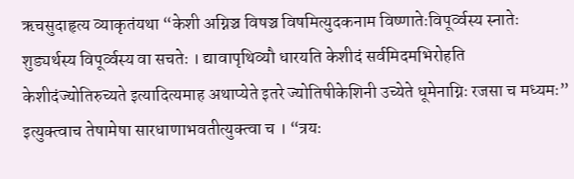ऋचसुदाहृत्य व्याकृतंयथा “केशी अग्निञ्च विषञ्च विषमित्युदकनाम विष्णातेःविपूर्व्वस्य स्नातेः शुड्यर्थस्य विपूर्व्वस्य वा सचतेः । द्यावापृथिव्यौ धारयति केशीदं सर्वमिदमभिरोहति केशीदंज्योतिरुच्यते इत्यादित्यमाह अथाप्येते इतरे ज्योतिषीकेशिनी उच्येते धूमेनाग्निः रजसा च मध्यमः” इत्युक्त्वाच तेषामेषा सारधाणाभवतीत्युक्त्वा च । “त्रयः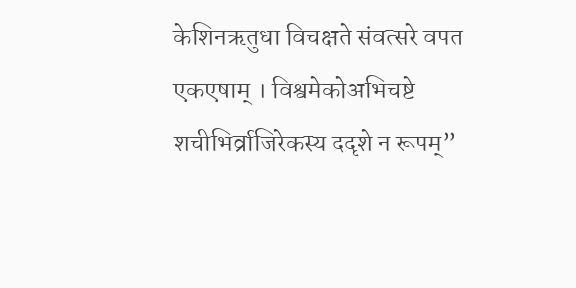केशिनऋतुधा विचक्षते संवत्सरे वपत एकएषाम् । विश्वमेकोअभिचष्टे शचीभिर्व्राजिरेकस्य ददृशे न रूपम्”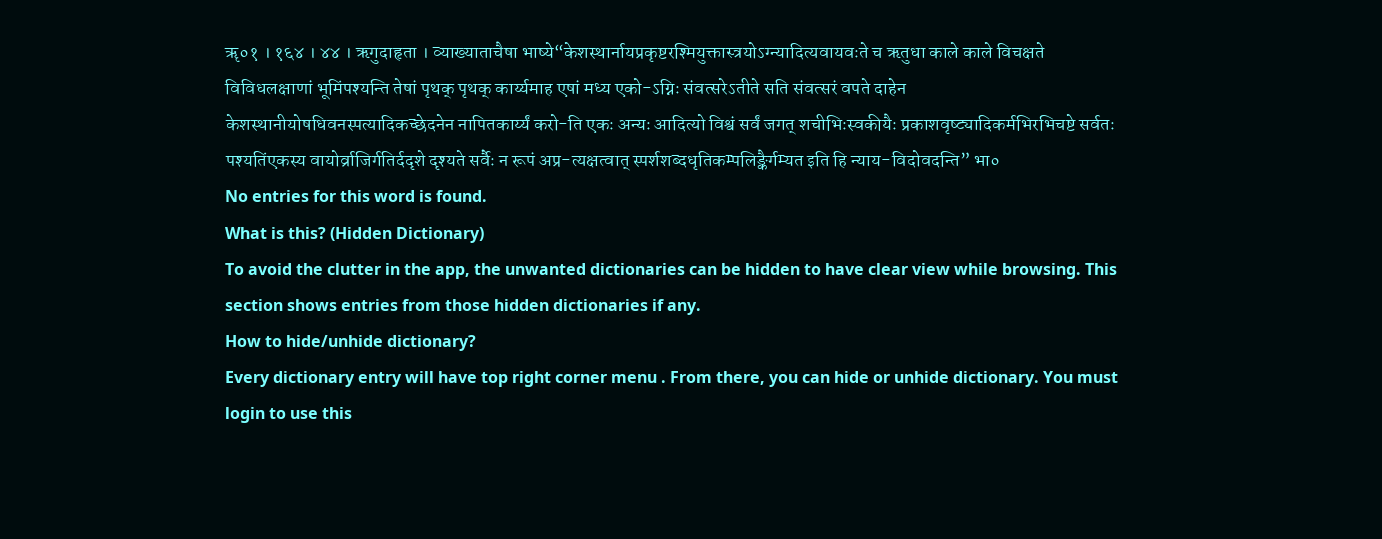ॠ०१ । १६४ । ४४ । ऋगुदाहृता । व्याख्याताचैषा भाष्ये“केशस्थार्नायप्रकृष्टरश्मियुक्तास्त्रयोऽग्न्यादित्यवायवःते च ऋतुधा काले काले विचक्षते विविधलक्षाणां भूमिंपश्यन्ति तेषां पृथक् पृथक् कार्य्यमाह एषां मध्य एको-ऽग्निः संवत्सरेऽतीते सति संवत्सरं वपते दाहेन केशस्थानीयोषधिवनस्पत्यादिकच्छेदनेन नापितकार्य्यं करो-ति एकः अन्यः आदित्यो विश्वं सर्वं जगत् शचीभिःस्वकीयैः प्रकाशवृष्ट्यादिकर्मभिरभिचष्टे सर्वतः पश्यतिंएकस्य वायोर्व्राजिर्गतिर्ददृशे दृश्यते सर्वैः न रूपं अप्र-त्यक्षत्वात् स्पर्शशब्दधृतिकम्पलिङ्कैर्गम्यत इति हि न्याय-विदोवदन्ति” भा०
No entries for this word is found.
What is this? (Hidden Dictionary)
To avoid the clutter in the app, the unwanted dictionaries can be hidden to have clear view while browsing. This section shows entries from those hidden dictionaries if any.
How to hide/unhide dictionary?
Every dictionary entry will have top right corner menu . From there, you can hide or unhide dictionary. You must login to use this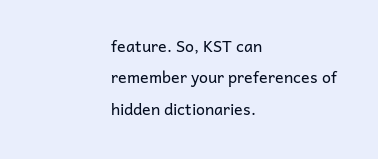feature. So, KST can remember your preferences of hidden dictionaries.